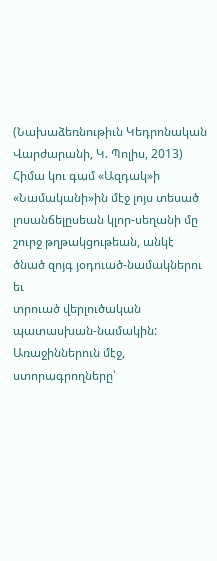(Նախաձեռնութիւն Կեդրոնական Վարժարանի, Կ. Պոլիս, 2013)
Հիմա կու գամ «Ազդակ»ի «Նամականի»ին մէջ լոյս տեսած լոսանճելըսեան կլոր-սեղանի մը շուրջ թղթակցութեան, անկէ ծնած զոյգ յօդուած-նամակներու եւ
տրուած վերլուծական պատասխան-նամակին: Առաջիններուն մէջ, ստորագրողները՝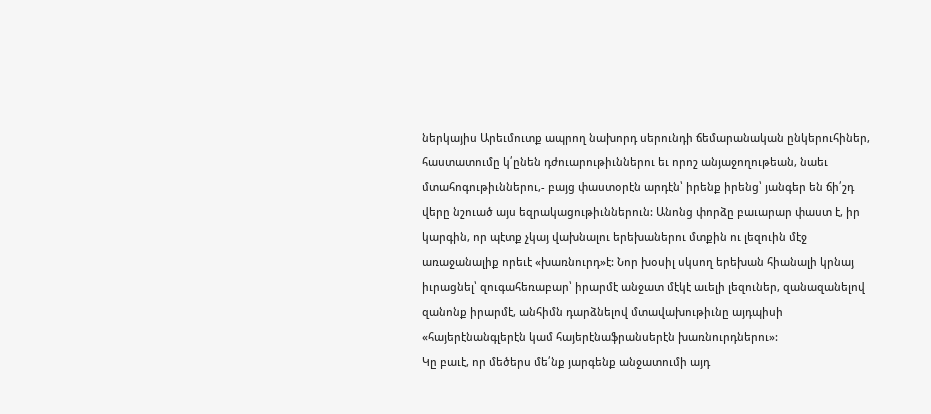ներկայիս Արեւմուտք ապրող նախորդ սերունդի ճեմարանական ընկերուհիներ, հաստատումը կ՛ընեն դժուարութիւններու եւ որոշ անյաջողութեան, նաեւ մտահոգութիւններու,- բայց փաստօրէն արդէն՝ իրենք իրենց՝ յանգեր են ճի՛շդ վերը նշուած այս եզրակացութիւններուն: Անոնց փորձը բաւարար փաստ է, իր կարգին, որ պէտք չկայ վախնալու երեխաներու մտքին ու լեզուին մէջ առաջանալիք որեւէ «խառնուրդ»է: Նոր խօսիլ սկսող երեխան հիանալի կրնայ իւրացնել՝ զուգահեռաբար՝ իրարմէ անջատ մէկէ աւելի լեզուներ, զանազանելով զանոնք իրարմէ, անհիմն դարձնելով մտավախութիւնը այդպիսի «հայերէնանգլերէն կամ հայերէնաֆրանսերէն խառնուրդներու»:
Կը բաւէ, որ մեծերս մե՛նք յարգենք անջատումի այդ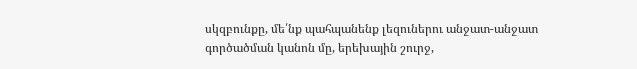սկզբունքը, մե՛նք պահպանենք լեզուներու անջատ-անջատ գործածման կանոն մը, երեխային շուրջ,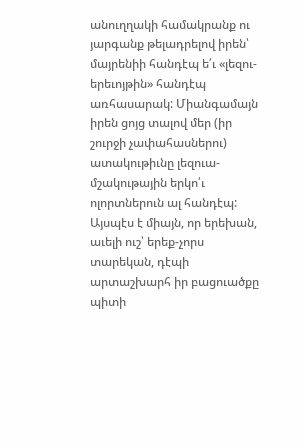անուղղակի համակրանք ու յարգանք թելադրելով իրեն՝ մայրենիի հանդէպ ե՛ւ «լեզու-երեւոյթին» հանդէպ առհասարակ: Միանգամայն իրեն ցոյց տալով մեր (իր շուրջի չափահասներու) ատակութիւնը լեզուա-մշակութային երկո՛ւ ոլորտներուն ալ հանդէպ: Այսպէս է միայն, որ երեխան, աւելի ուշ՝ երեք-չորս տարեկան, դէպի արտաշխարհ իր բացուածքը պիտի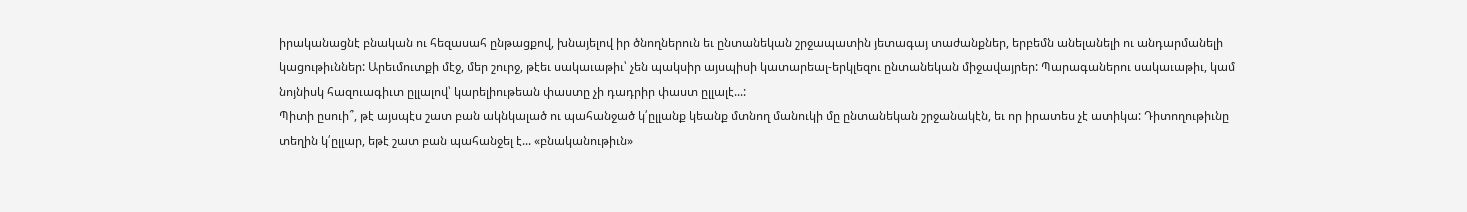իրականացնէ բնական ու հեզասահ ընթացքով, խնայելով իր ծնողներուն եւ ընտանեկան շրջապատին յետագայ տաժանքներ, երբեմն անելանելի ու անդարմանելի կացութիւններ: Արեւմուտքի մէջ, մեր շուրջ, թէեւ սակաւաթիւ՝ չեն պակսիր այսպիսի կատարեալ-երկլեզու ընտանեկան միջավայրեր: Պարագաներու սակաւաթիւ, կամ նոյնիսկ հազուագիւտ ըլլալով՝ կարելիութեան փաստը չի դադրիր փաստ ըլլալէ...:
Պիտի ըսուի՞, թէ այսպէս շատ բան ակնկալած ու պահանջած կ՛ըլլանք կեանք մտնող մանուկի մը ընտանեկան շրջանակէն, եւ որ իրատես չէ ատիկա: Դիտողութիւնը տեղին կ՛ըլլար, եթէ շատ բան պահանջել է... «բնականութիւն»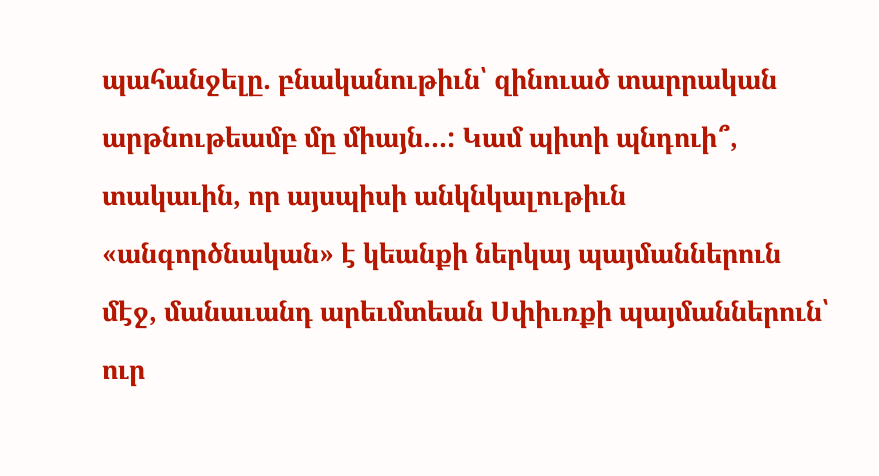պահանջելը. բնականութիւն՝ զինուած տարրական արթնութեամբ մը միայն...: Կամ պիտի պնդուի՞, տակաւին, որ այսպիսի անկնկալութիւն «անգործնական» է կեանքի ներկայ պայմաններուն մէջ, մանաւանդ արեւմտեան Սփիւռքի պայմաններուն՝ ուր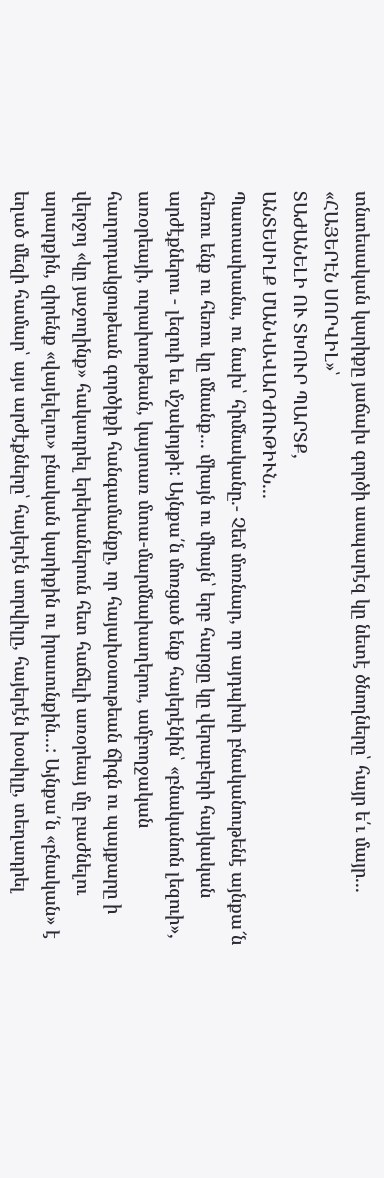տնտեսական կարիքը յաճախ գործի ասպարէզ կը նետէ ծնողները՝ հայր ե՛ւ մայր...
«ՀԱՅԵՐԷՆ ՍՈՐՎԻԼ»՝
ՏԱԺԱՆԵԼԻ ՈՒ ՏԽՈՒՐ ՊԱՐՏՔ,
ԱՆՏԵՍԻԼՔ ՄԱՆԿԱՎԱՐԺՈՒԹԻՒՆ...
Պատասխանս, ու նախ՝ հիմնականը.- Չեմ մոռնար, որ այդպիսի բնականութենէ այնքա՜ն հեռու ենք ու հեռու կը մնանք... միայն ու միայն՝ երբ հարցը կը վերաբերի հայկական արժէքներու - լեզուի եւ մշակոյթի: Այնքա՛ն մոռցած ենք հայերէնին՝ «բնականոն լեզուի», առօրեայի, ուրախութեան, կայտառ մտա-մարմնախաղերու, ամբողջական հաղորդակցութեան գործիքի հանգամանքը, որ հայախօսութեան ճիգն ու պայքարը ի վերջոյ «կը յաջողինք» հակադրել երեխաներուն հետ հաճելի առօրեայ մը բաժնելու արարքին, զիրենք «վայելելու» բնական կարիքին ու իրաւունքին...: Այնքա՛ն «բնական» է եղած մեզի համար՝ այս արժէքները՝ հայերէն սորվիլը, հայերէն խօսիլը, տեղադրել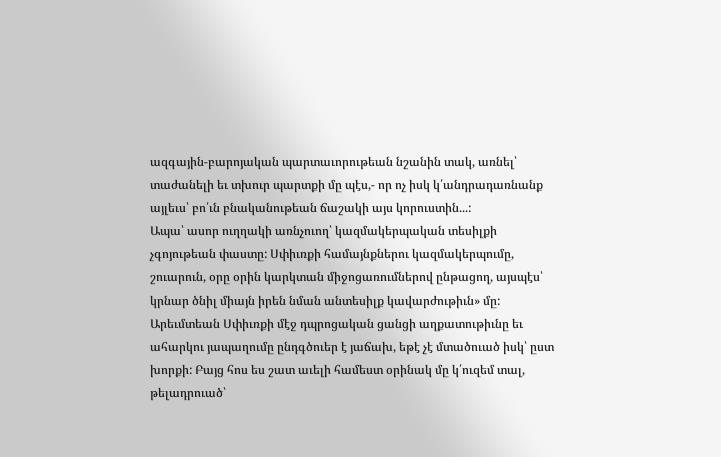ազգային-բարոյական պարտաւորութեան նշանին տակ, առնել՝ տաժանելի եւ տխուր պարտքի մը պէս,- որ ոչ իսկ կ՛անդրադառնանք այլեւս՝ բո՛ւն բնականութեան ճաշակի այս կորուստին...:
Ապա՝ ասոր ուղղակի առնչուող՝ կազմակերպական տեսիլքի չգոյութեան փաստը: Սփիւռքի համայնքներու կազմակերպումը, շուարուն, օրը օրին կարկտան միջոցառումներով ընթացող, այսպէս՝ կրնար ծնիլ միայն իրեն նման անտեսիլք կավարժութիւն» մը:
Արեւմտեան Սփիւռքի մէջ դպրոցական ցանցի աղքատութիւնը եւ ահարկու յապաղումը ընդգծուեր է յաճախ, եթէ չէ մտածուած իսկ՝ ըստ խորքի: Բայց հոս ես շատ աւելի համեստ օրինակ մը կ՛ուզեմ տալ, թելադրուած՝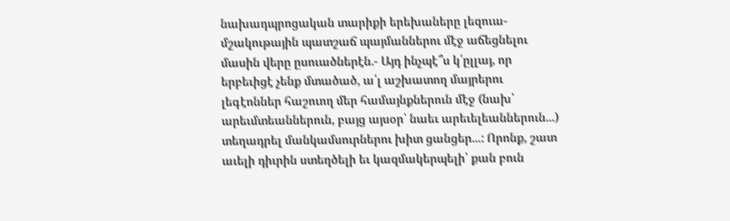նախադպրոցական տարիքի երեխաները լեզուա-մշակութային պատշաճ պայմաններու մէջ աճեցնելու մասին վերը ըսուածներէն.- Այդ ինչպէ՞ս կ՛ըլլայ, որ երբեւիցէ չենք մտածած, ա՛լ աշխատող մայրերու լեգէոններ հաշուող մեր համայնքներուն մէջ (նախ՝ արեւմտեաններուն, բայց այսօր՝ նաեւ արեւելեաններուն...) տեղադրել մանկամսուրներու խիտ ցանցեր...: Որոնք, շատ աւելի դիւրին ստեղծելի եւ կազմակերպելի՝ քան բուն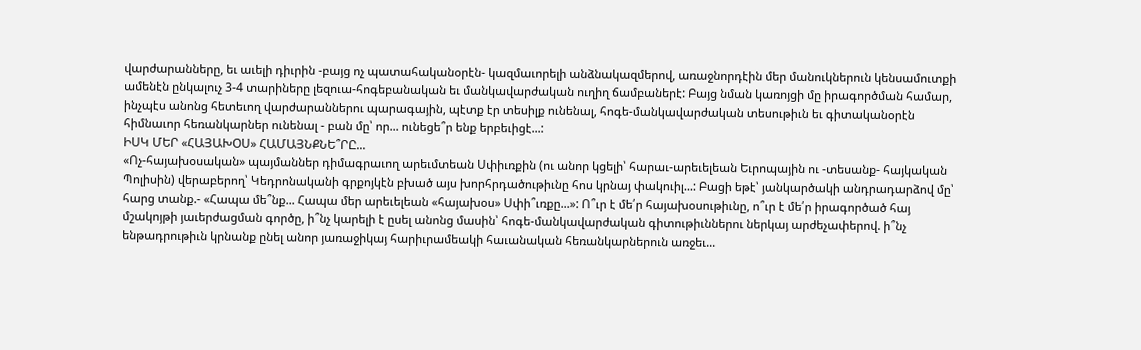վարժարանները, եւ աւելի դիւրին -բայց ոչ պատահականօրէն- կազմաւորելի անձնակազմերով, առաջնորդէին մեր մանուկներուն կենսամուտքի ամենէն ընկալուչ 3-4 տարիները լեզուա-հոգեբանական եւ մանկավարժական ուղիղ ճամբաներէ: Բայց նման կառոյցի մը իրագործման համար, ինչպէս անոնց հետեւող վարժարաններու պարագային, պէտք էր տեսիլք ունենալ, հոգե-մանկավարժական տեսութիւն եւ գիտականօրէն հիմնաւոր հեռանկարներ ունենալ - բան մը՝ որ... ունեցե՞ր ենք երբեւիցէ...:
ԻՍԿ ՄԵՐ «ՀԱՅԱԽՕՍ» ՀԱՄԱՅՆՔՆԵ՞ՐԸ...
«Ոչ-հայախօսական» պայմաններ դիմագրաւող արեւմտեան Սփիւռքին (ու անոր կցելի՝ հարաւ-արեւելեան Եւրոպային ու -տեսանք- հայկական Պոլիսին) վերաբերող՝ Կեդրոնականի գրքոյկէն բխած այս խորհրդածութիւնը հոս կրնայ փակուիլ...: Բացի եթէ՝ յանկարծակի անդրադարձով մը՝ հարց տանք.- «Հապա մե՞նք... Հապա մեր արեւելեան «հայախօս» Սփի՞ւռքը...»: Ո՞ւր է մե՛ր հայախօսութիւնը, ո՞ւր է մե՛ր իրագործած հայ մշակոյթի յաւերժացման գործը, ի՞նչ կարելի է ըսել անոնց մասին՝ հոգե-մանկավարժական գիտութիւններու ներկայ արժեչափերով. ի՞նչ ենթադրութիւն կրնանք ընել անոր յառաջիկայ հարիւրամեակի հաւանական հեռանկարներուն առջեւ...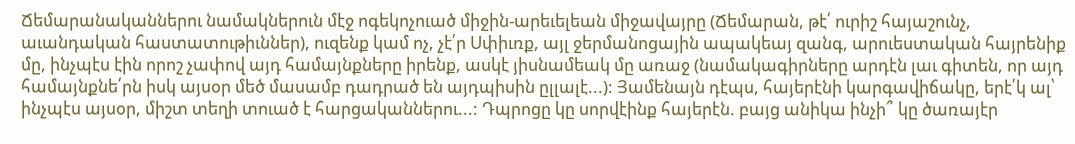Ճեմարանականներու նամակներուն մէջ ոգեկոչուած միջին-արեւելեան միջավայրը (Ճեմարան, թէ՛ ուրիշ հայաշունչ, աւանդական հաստատութիւններ), ուզենք կամ ոչ, չէ՛ր Սփիւռք, այլ ջերմանոցային ապակեայ զանգ, արուեստական հայրենիք մը, ինչպէս էին որոշ չափով այդ համայնքները իրենք, ասկէ յիսնամեակ մը առաջ (նամակագիրները արդէն լաւ գիտեն, որ այդ համայնքնե՛րն իսկ այսօր մեծ մասամբ դադրած են այդպիսին ըլլալէ...): Յամենայն դէպս, հայերէնի կարգավիճակը, երէ՛կ ալ՝ ինչպէս այսօր, միշտ տեղի տուած է հարցականներու...: Դպրոցը կը սորվէինք հայերէն. բայց անիկա ինչի՞ կը ծառայէր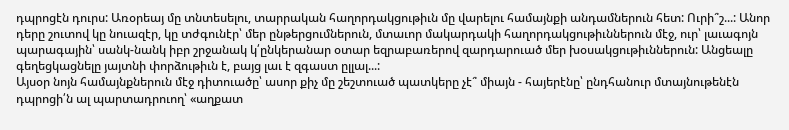դպրոցէն դուրս: Առօրեայ մը տնտեսելու, տարրական հաղորդակցութիւն մը վարելու համայնքի անդամներուն հետ: Ուրի՞շ...: Անոր դերը շուտով կը նուազէր, կը տժգունէր՝ մեր ընթերցումներուն, մտաւոր մակարդակի հաղորդակցութիւններուն մէջ, ուր՝ լաւագոյն պարագային՝ սանկ-նանկ իբր շրջանակ կ՛ընկերանար օտար եզրաբառերով զարդարուած մեր խօսակցութիւններուն: Անցեալը գեղեցկացնելը յայտնի փորձութիւն է, բայց լաւ է զգաստ ըլլալ...:
Այսօր նոյն համայնքներուն մէջ դիտուածը՝ ասոր քիչ մը շեշտուած պատկերը չէ՞ միայն - հայերէնը՝ ընդհանուր մտայնութենէն դպրոցի՛ն ալ պարտադրուող՝ «աղքատ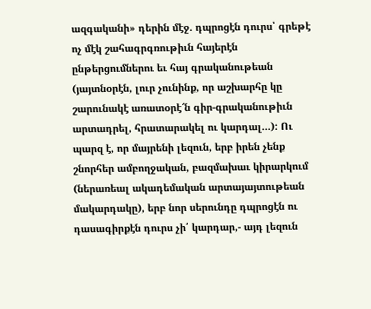ազգականի» դերին մէջ. դպրոցէն դուրս՝ գրեթէ ոչ մէկ շահագրգռութիւն հայերէն ընթերցումներու եւ հայ գրականութեան (յայտնօրէն, լուր չունինք, որ աշխարհը կը շարունակէ առատօրէ՜ն գիր-գրականութիւն արտադրել, հրատարակել ու կարդալ...): Ու պարզ է, որ մայրենի լեզուն, երբ իրեն չենք շնորհեր ամբողջական, բազմախաւ կիրարկում (ներառեալ ակադեմական արտայայտութեան մակարդակը), երբ նոր սերունդը դպրոցէն ու դասագիրքէն դուրս չի՛ կարդար,- այդ լեզուն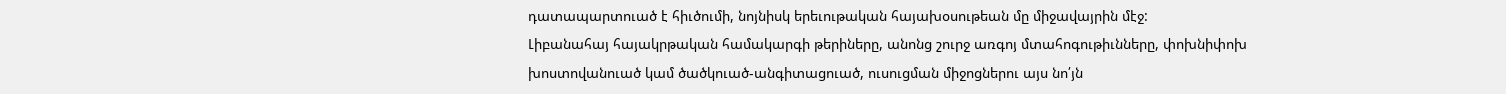դատապարտուած է հիւծումի, նոյնիսկ երեւութական հայախօսութեան մը միջավայրին մէջ:
Լիբանահայ հայակրթական համակարգի թերիները, անոնց շուրջ առգոյ մտահոգութիւնները, փոխնիփոխ խոստովանուած կամ ծածկուած-անգիտացուած, ուսուցման միջոցներու այս նո՛յն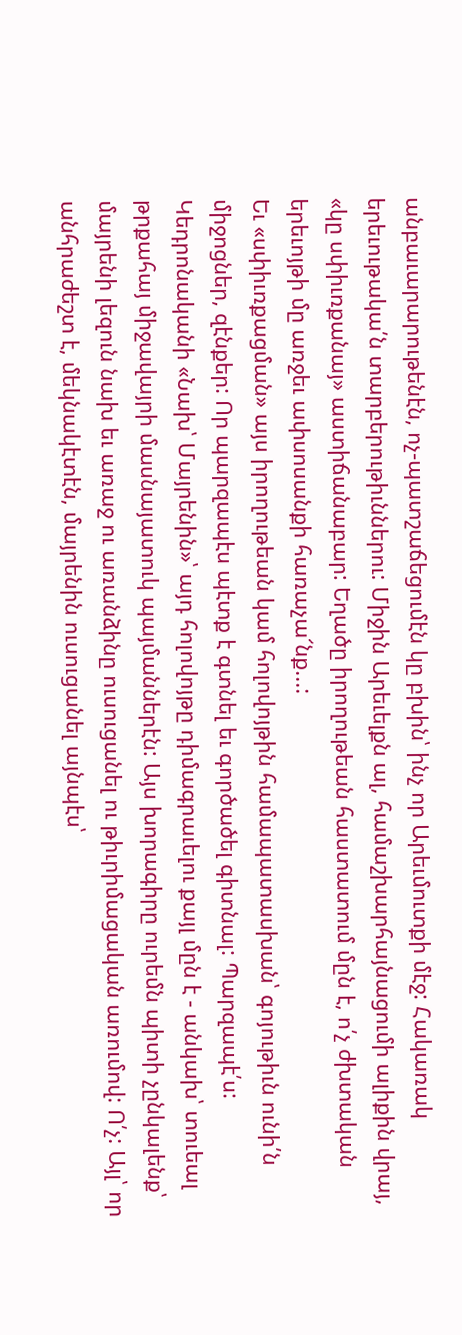անբաւարարութենէն, ոչ-պատշաճեցումէն կը բխին՝ ինչ որ Արեւմուտքի մէջ: Հակառակ երեւութակա՛ն տարբերութիւններու: Միջին Արեւելքն ալ, համաշխարհայնացումի ալիքին վրայ, «կը սփիւռքանայ» աստիճանաբար: Եղածը իրողութեան հաստատում մըն է, ո՛չ ժխտական երեւոյթի մը առջեւ ափսոսանքի հառաչա՜նք...:
Եւ «սփիւռքացման» այս իրողութեան կամ հոլովոյթին համապատասխան՝ գոյութիւն ունի՛ն միջոցներ, զէնքեր: Որ պարզապէս պէտք է գտնել եւ գործածել գիտնալ: Պարզապէ՛ս:
Կեդրոնականի «Նախ՝ Մայրենին»՝ այդ հոլովոյթը դիմագրաւելու քայլ մըն է - անկախ՝ տուեալ թրքահայ միջավայրի մասնայատուկ պայմաններէն: Այս խորագիրը ուրեմն պիտի չընկալենք՝ մայրենի լեզուն նախ եւ առաջ ու առանձինը ուսուցանել ու թիւրիմացական առումով: Ո՛չ: Այլ՝ որ անհրաժեշտ է, մեկնակէտէն, մայրենին ուսուցանել այնպէս՝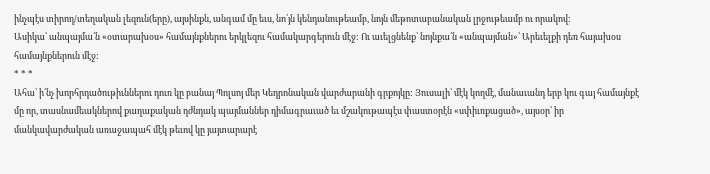ինչպէս տիրող/տեղական լեզուն(երը), այսինքն, անգամ մը եւս, նո՛յն կենդանութեամբ, նոյն մեթոտաբանական լրջութեամբ ու որակով:
Ասիկա՝ անպայմա՛ն «օտարախօս» համայնքներու երկլեզու համակարգերուն մէջ: Ու աւելցնենք՝ նոյնքա՛ն «անպայման»՝ Արեւելքի դեռ հայախօս համայնքներուն մէջ:
* * *
Ահա՝ ի՛նչ խորհրդածութիւններու դուռ կը բանայ Պոլսոյ մեր Կեդրոնական վարժարանի գրքոյկը: Յուսալի՝ մէկ կողմէ, մանաւանդ երբ կու գայ համայնքէ մը որ, տասնամեակներով քաղաքական դժնդակ պայմաններ դիմագրաւած եւ մշակութապէս փաստօրէն «սփիւռքացած», այսօր՝ իր մանկավարժական առաջապահ մէկ թեւով կը յայտարարէ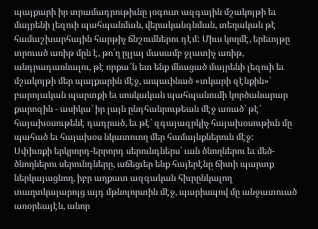պայքարի իր տրամադրութիւնը յօգուտ ազգային մշակոյթի եւ մայրենի լեզուի պահպանման, վերականգնման, տեղական թէ համաշխարհային հարթիչ ճնշումներու դէմ: Միւս կողմէ, երեւոյթը տրուած առիթ մըն է, թո՛ղ ըլլայ մասամբ ջլատիչ առիթ, անդրադառնալու, թէ որքա՜ն ետ ենք մնացած մայրենի լեզուի եւ մշակոյթի մեր պայքարին մէջ, ապաւինած «տկարի զէնքին»՝ բարոյական պարտքի եւ սոսկական պահպանումի կործանարար քարոզին - ասիկա՝ իր լայն ընդհանրութեան մէջ առած՝ թէ՛ հայախօսութենէ դադրած, եւ թէ՛ զգայազրկիչ հայախօսութիւն մը պահած եւ հայախօս նկատուող մեր համայնքներուն մէջ:
Սփիւռքի երկրորդ-երրորդ սերունդներս՝ ւան ծնողներու եւ մեծ-ծնողներու սերունդները, աճեցւեր ենք հայերէնը ճիտի պարտք ներկայացնող, իբր աղքատ ազգական հիւրընկալող տաղտկայարոյց այդ մթնոլորտին մէջ, պարիսպով մը անջատուած առօրեայէն, անոր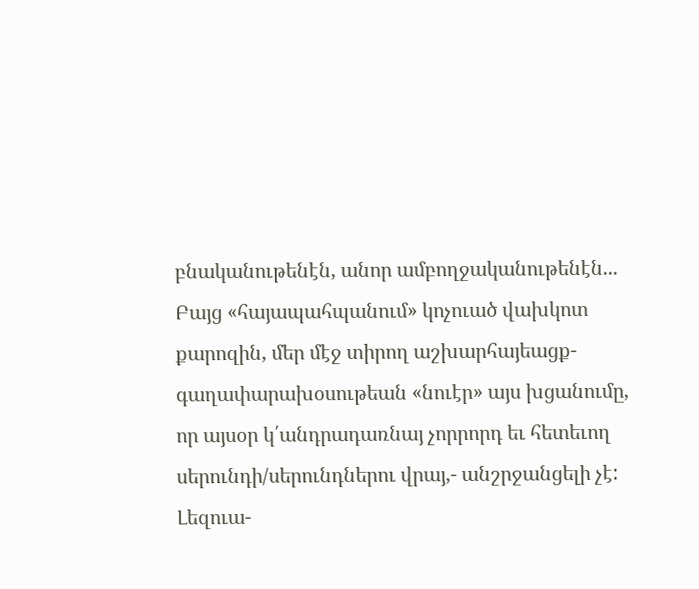բնականութենէն, անոր ամբողջականութենէն...
Բայց «հայապահպանում» կոչուած վախկոտ քարոզին, մեր մէջ տիրող աշխարհայեացք-գաղափարախօսութեան «նուէր» այս խցանումը, որ այսօր կ՛անդրադառնայ չորրորդ եւ հետեւող սերունդի/սերունդներու վրայ,- անշրջանցելի չէ:
Լեզուա-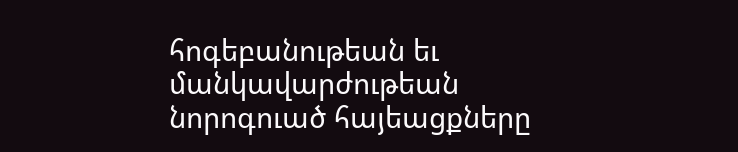հոգեբանութեան եւ մանկավարժութեան նորոգուած հայեացքները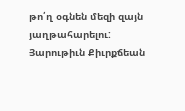թո՛ղ օգնեն մեզի զայն յաղթահարելու:
Յարութիւն Քիւրքճեան